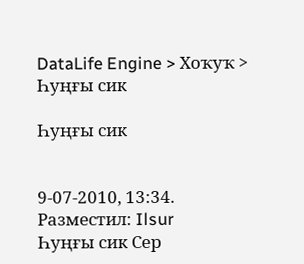DataLife Engine > Хоҡуҡ > Һуңғы сик

Һуңғы сик


9-07-2010, 13:34. Разместил: Ilsur
Һуңғы сик Сер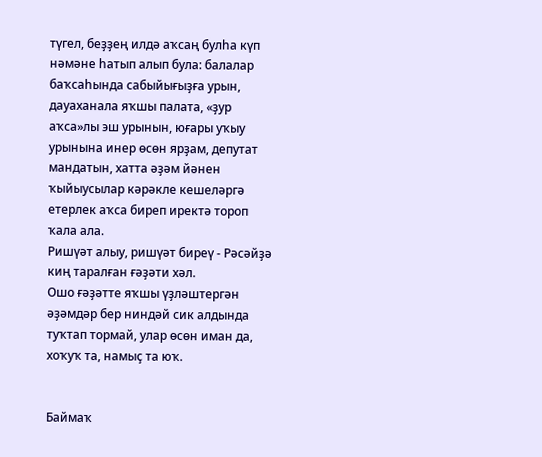түгел, беҙҙең илдә аҡсаң булһа күп нәмәне һатып алып була: балалар баҡсаһында сабыйығыҙға урын, дауаханала яҡшы палата, «ҙур аҡса»лы эш урынын, юғары уҡыу урынына инер өсөн ярҙам, депутат мандатын, хатта әҙәм йәнен ҡыйыусылар кәрәкле кешеләргә етерлек аҡса биреп иректә тороп ҡала ала.
Ришүәт алыу, ришүәт биреү - Рәсәйҙә киң таралған ғәҙәти хәл.
Ошо ғәҙәтте яҡшы үҙләштергән әҙәмдәр бер ниндәй сик алдында туҡтап тормай, улар өсөн иман да, хоҡуҡ та, намыҫ та юҡ.


Баймаҡ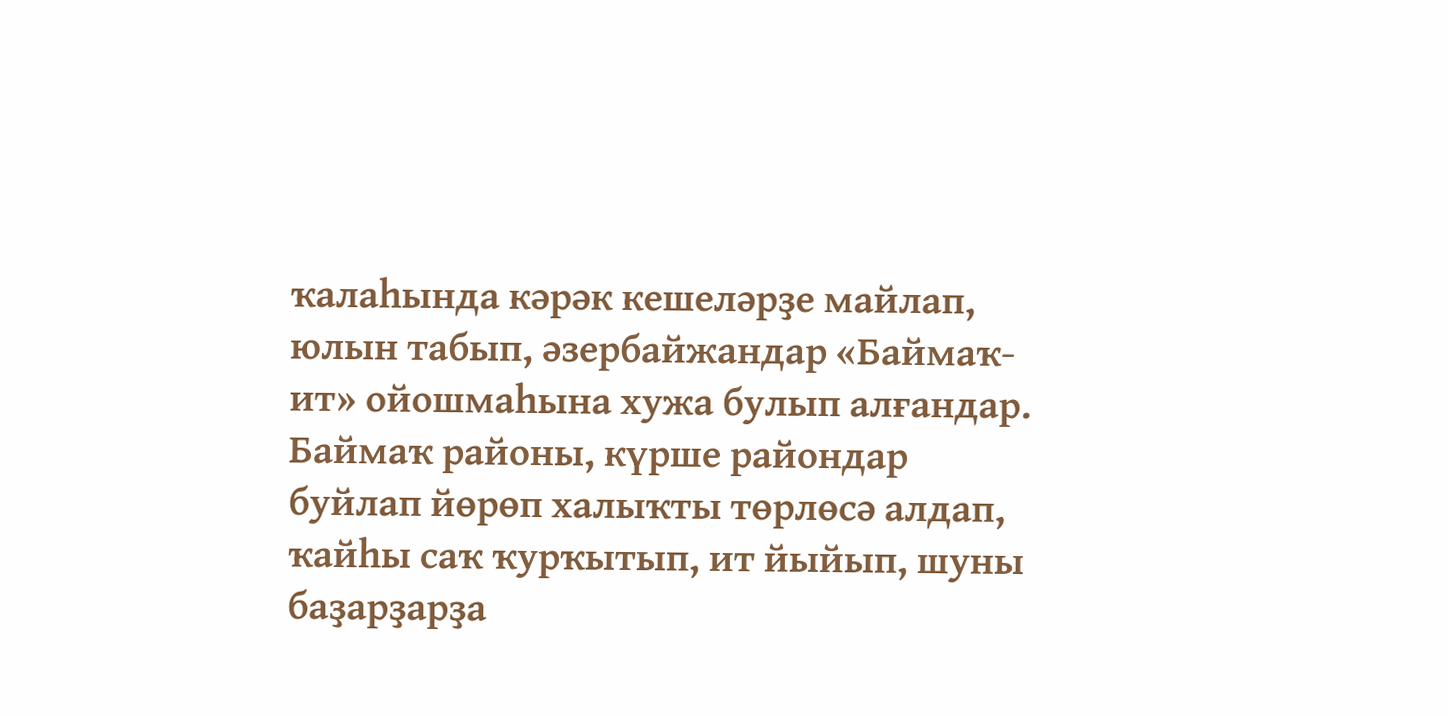ҡалаһында кәрәк кешеләрҙе майлап, юлын табып, әзербайжандар «Баймаҡ-ит» ойошмаһына хужа булып алғандар. Баймаҡ районы, күрше райондар буйлап йөрөп халыҡты төрлөсә алдап, ҡайһы саҡ ҡурҡытып, ит йыйып, шуны баҙарҙарҙа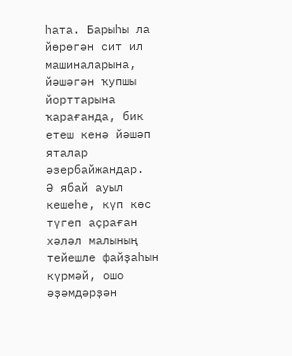һата. Барыһы ла йөрөгән сит ил машиналарына, йәшәгән ҡупшы йорттарына ҡарағанда, бик етеш кенә йәшәп яталар әзербайжандар.
Ә ябай ауыл кешеһе, күп көс түгеп аҫраған хәләл малының тейешле файҙаһын күрмәй, ошо әҙәмдәрҙән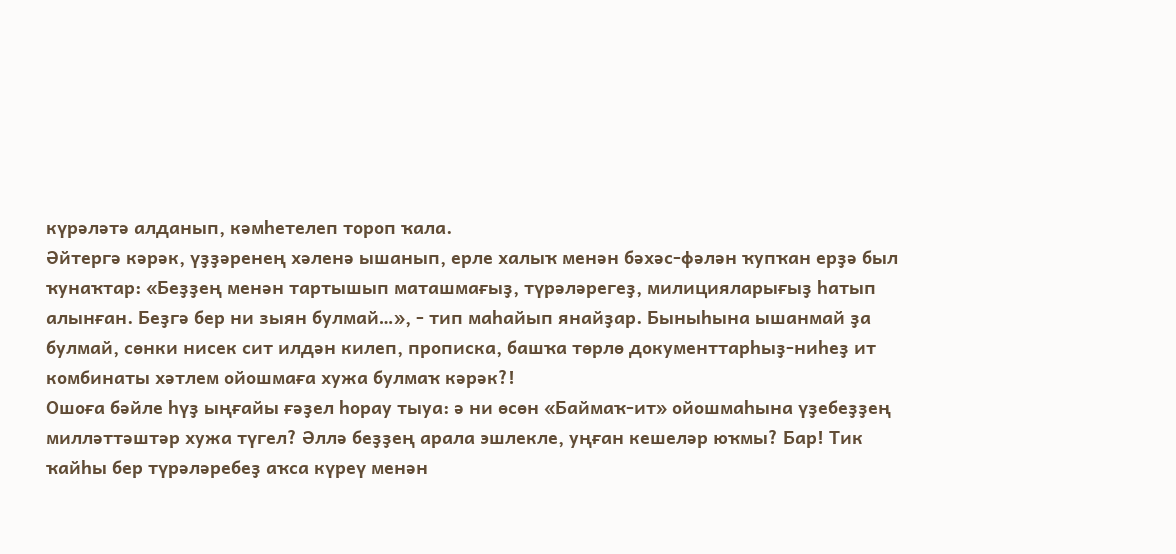күрәләтә алданып, кәмһетелеп тороп ҡала.
Әйтергә кәрәк, үҙҙәренең хәленә ышанып, ерле халыҡ менән бәхәс-фәлән ҡупҡан ерҙә был ҡунаҡтар: «Беҙҙең менән тартышып маташмағыҙ, түрәләрегеҙ, милицияларығыҙ һатып алынған. Беҙгә бер ни зыян булмай…», - тип маһайып янайҙар. Быныһына ышанмай ҙа булмай, сөнки нисек сит илдән килеп, прописка, башҡа төрлө документтарһыҙ-ниһеҙ ит комбинаты хәтлем ойошмаға хужа булмаҡ кәрәк?!
Ошоға бәйле һүҙ ыңғайы ғәҙел һорау тыуа: ә ни өсөн «Баймаҡ-ит» ойошмаһына үҙебеҙҙең милләттәштәр хужа түгел? Әллә беҙҙең арала эшлекле, уңған кешеләр юҡмы? Бар! Тик ҡайһы бер түрәләребеҙ аҡса күреү менән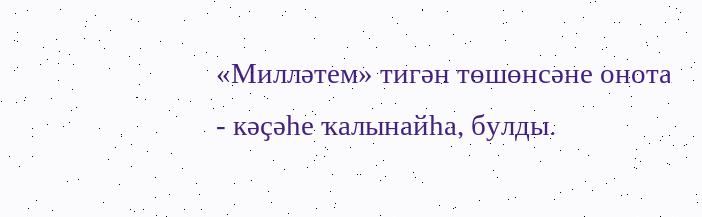«Милләтем» тигән төшөнсәне онота - кәҫәһе ҡалынайһа, булды.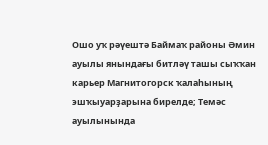Ошо уҡ рәүештә Баймаҡ районы Әмин ауылы янындағы битләү ташы сыҡҡан карьер Магнитогорск ҡалаһының эшҡыуарҙарына бирелде; Темәс ауылынында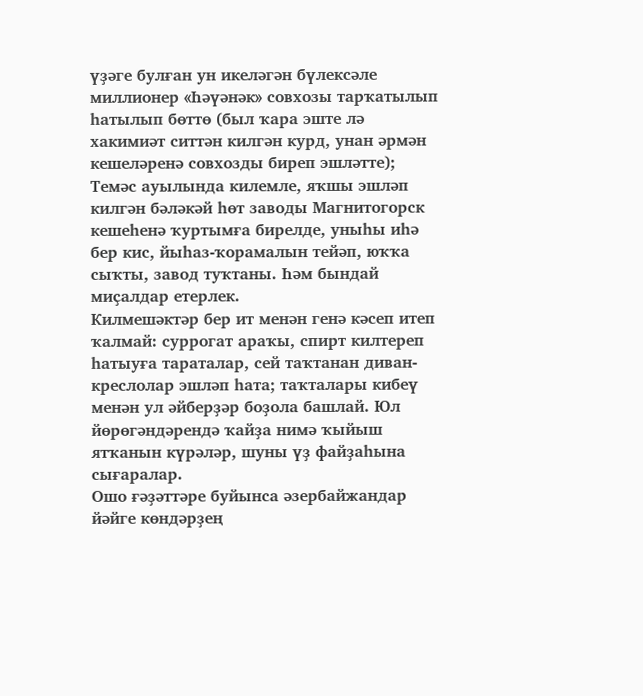үҙәге булған ун икеләгән бүлексәле миллионер «Һәүәнәк» совхозы тарҡатылып һатылып бөттө (был ҡара эште лә хакимиәт ситтән килгән курд, унан әрмән кешеләренә совхозды биреп эшләтте); Темәс ауылында килемле, яҡшы эшләп килгән бәләкәй һөт заводы Магнитогорск кешеһенә ҡуртымға бирелде, уныһы иһә бер кис, йыһаз-ҡорамалын тейәп, юҡҡа сыҡты, завод туҡтаны. Һәм бындай миҫалдар етерлек.
Килмешәктәр бер ит менән генә кәсеп итеп ҡалмай: суррогат араҡы, спирт килтереп һатыуға тараталар, сей таҡтанан диван-креслолар эшләп һата; таҡталары кибеү менән ул әйберҙәр боҙола башлай. Юл йөрөгәндәрендә ҡайҙа нимә ҡыйыш ятҡанын күрәләр, шуны үҙ файҙаһына сығаралар.
Ошо ғәҙәттәре буйынса әзербайжандар йәйге көндәрҙең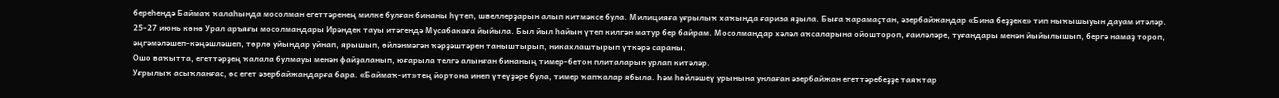береһендә Баймаҡ ҡалаһында мосолман егеттәренең милке булған бинаны һүтеп, швеллерҙарын алып китмәксе була. Милицияға уғрылыҡ хаҡында ғариза яҙыла. Быға ҡарамаҫтан, әзербайжандар «Бина беҙҙеке» тип ныҡышыуын дауам итәләр.
25-27 июнь көнө Урал аръяғы мосолмандары Ирәндек тауы итәгендә Мусабакаға йыйыла. Был йыл һайын үтеп килгән матур бер байрам. Мосолмандар хәләл аҡсаларына ойоштороп, ғаиләләре, туғандары менән йыйылышып, бергә намаҙ тороп, әңгәмәләшеп-кәңәшләшеп, төрлө уйындар уйнап, ярышып, өйләнмәгән ҡәрҙәштәрен таныштырып, никахлаштырып үткәрә сараны.
Ошо ваҡытта, егеттәрҙең ҡалала булмауы менән файҙаланып, юғарыла телгә алынған бинаның тимер-бетон плиталарын урлап китәләр.
Уғрылыҡ асыҡланғас, өс егет әзербайжандарға бара. «Баймаҡ-ит»тең йортона инеп үтеүҙәре була, тимер ҡапҡалар ябыла. Һәм һөйләшеү урынына унлаған әзербайжан егеттәребеҙҙе таяҡтар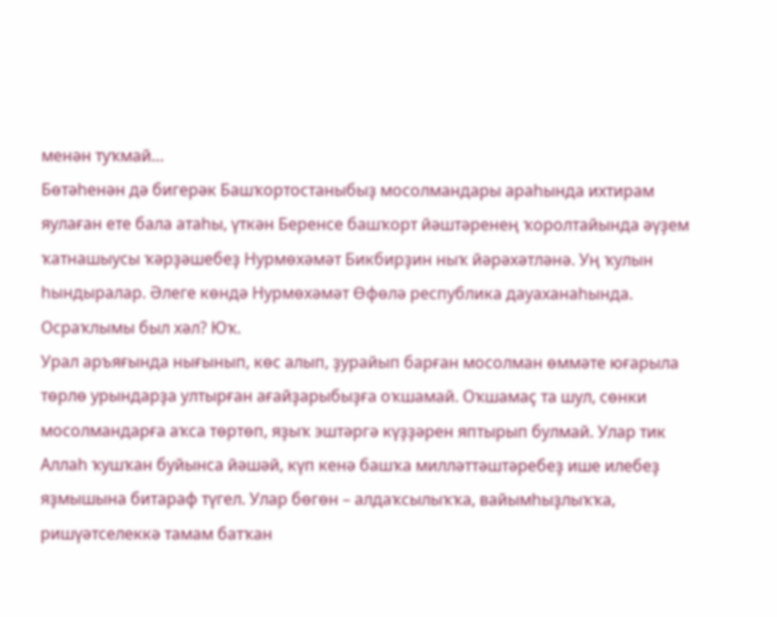менән туҡмай…
Бөтәһенән дә бигерәк Башҡортостаныбыҙ мосолмандары араһында ихтирам яулаған ете бала атаһы, үткән Беренсе башҡорт йәштәренең ҡоролтайында әүҙем ҡатнашыусы ҡәрҙәшебеҙ Нурмөхәмәт Бикбирҙин ныҡ йәрәхәтләнә. Уң ҡулын һындыралар. Әлеге көндә Нурмөхәмәт Өфөлә республика дауаханаһында.
Осраҡлымы был хәл? Юҡ.
Урал аръяғында нығынып, көс алып, ҙурайып барған мосолман өммәте юғарыла төрлө урындарҙа ултырған ағайҙарыбыҙға оҡшамай. Оҡшамаҫ та шул, сөнки мосолмандарға аҡса төртөп, яҙыҡ эштәргә күҙҙәрен яптырып булмай. Улар тик Аллаһ ҡушҡан буйынса йәшәй, күп кенә башҡа милләттәштәребеҙ ише илебеҙ яҙмышына битараф түгел. Улар бөгөн – алдаҡсылыҡҡа, вайымһыҙлыҡҡа, ришүәтселеккә тамам батҡан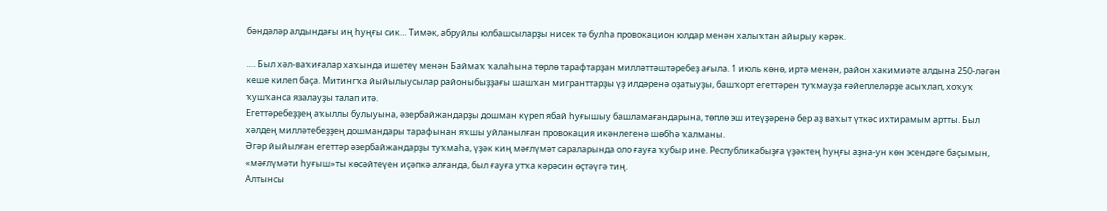бәндәләр алдындағы иң һуңғы сик… Тимәк, абруйлы юлбашсыларҙы нисек тә булһа провокацион юлдар менән халыҡтан айырыу кәрәк.

…. Был хәл-ваҡиғалар хаҡында ишетеү менән Баймаҡ ҡалаһына төрлө тарафтарҙан милләттәштәребеҙ ағыла. 1 июль көнө, иртә менән, район хакимиәте алдына 250-ләгән кеше килеп баҫа. Митингҡа йыйылыусылар районыбыҙҙағы шашҡан мигранттарҙы үҙ илдәренә оҙатыуҙы, башҡорт егеттәрен туҡмауҙа ғәйеплеләрҙе асыҡлап, хоҡуҡ ҡушҡанса язалауҙы талап итә.
Егеттәребеҙҙең аҡыллы булыуына, әзербайжандарҙы дошман күреп ябай һуғышыу башламағандарына, төплө эш итеүҙәренә бер аҙ ваҡыт үткәс ихтирамым артты. Был хәлдең милләтебеҙҙең дошмандары тарафынан яҡшы уйланылған провокация икәнлегенә шөбһә ҡалманы.
Әгәр йыйылған егеттәр әзербайжандарҙы туҡмаһа, үҙәк киң мәғлүмәт сараларында оло ғауға ҡубыр ине. Республикабыҙға үҙәктең һуңғы аҙна-ун көн эсендәге баҫымын, «мәғлүмәти һуғыш»ты көсәйтеүен иҫәпкә алғанда, был ғауға утҡа кәрәсин өҫтәүгә тиң.
Алтынсы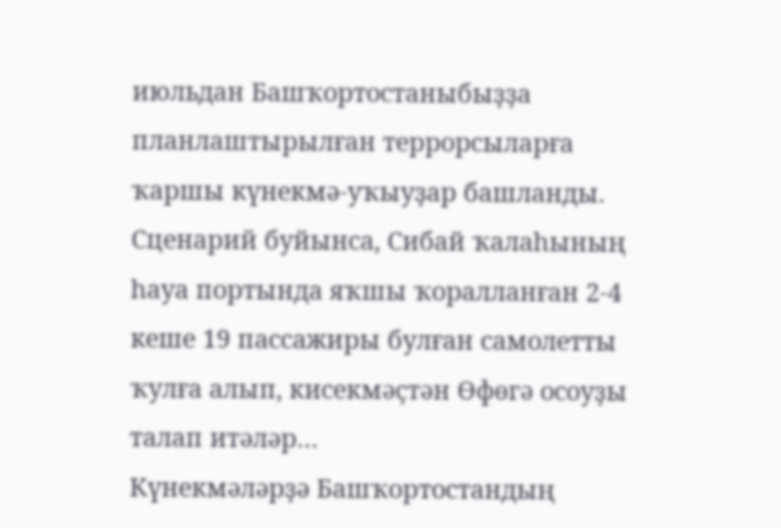июльдан Башҡортостаныбыҙҙа планлаштырылған террорсыларға ҡаршы күнекмә-уҡыуҙар башланды. Сценарий буйынса, Сибай ҡалаһының һауа портында яҡшы ҡоралланған 2-4 кеше 19 пассажиры булған самолетты ҡулға алып, кисекмәҫтән Өфөгә осоуҙы талап итәләр…
Күнекмәләрҙә Башҡортостандың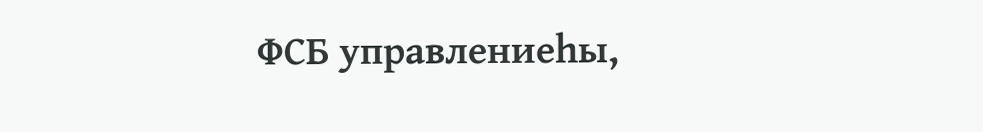ФСБ управлениеһы,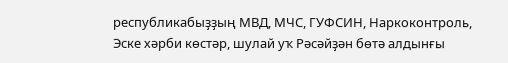республикабыҙҙың МВД, МЧС, ГУФСИН, Наркоконтроль, Эске хәрби көстәр, шулай уҡ Рәсәйҙән бөтә алдынғы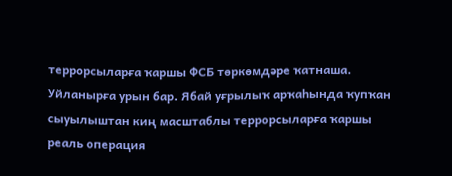террорсыларға ҡаршы ФСБ төркөмдәре ҡатнаша.
Уйланырға урын бар. Ябай уғрылыҡ арҡаһында ҡупҡан сыуылыштан киң масштаблы террорсыларға ҡаршы реаль операция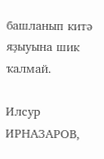башланып китә яҙыуына шик ҡалмай.

Илсур ИРНАЗАРОВ,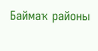Баймаҡ районы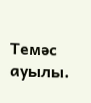Темәс ауылы.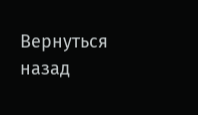Вернуться назад